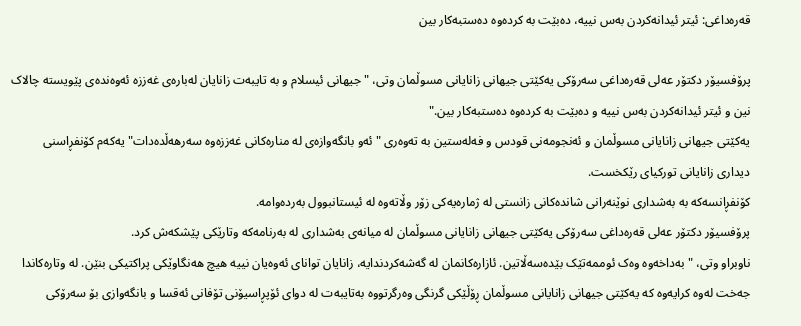قەرەداغی: ئیتر ئیدانەکردن بەس نییە، دەبێت بە کردەوە دەستبەکار بین

پرۆفسیۆر دکتۆر عەلی قەرەداغی سەرۆکی یەکێتی جیهانی زانایانی مسوڵمان وتی، "جیهانی ئیسلام و بە تایبەت زانایان لەبارەی غەززە ئەوەندەی پێویستە چالاک نین و ئیتر ئیدانەکردن بەس نییە و دەبێت بە کردەوە دەستبەکار بین."
یەکێتی جیهانی زانایانی مسوڵمان و ئەنجومەنی قودس و فەلەستین بە تەوەری "ئەو بانگەوازەی لە منارەکانی غەززەوە سەرهەڵدەدات" یەکەم کۆنفڕاسنی دیداری زانایانی تورکیای رێکخست.
کۆنفڕانسەکە بە بەشداری نوێنەرانی شاندەکانی زانستی لە ژمارەیەکی زۆر وڵاتەوە لە ئیستانبوول بەردەوامە.
پرۆفسیۆر دکتۆر عەلی قەرەداغی سەرۆکی یەکێتی جیهانی زانایانی مسوڵمان لە میانەی بەشداری لە بەرنامەکە وتارێکی پێشکەش کرد.
ناوبراو وتی، "بەداخەوە وەک ئوممەتێک بێدەسەڵاتین. ئازارەکانمان لە گەشەکردندایە، زانایان توانای ئەوەیان نییە هیچ هەنگاوێکی پراکتیکی بنێن. لە وتارەکاندا جەخت لەوە کرایەوە کە یەکێتی جیهانی زانایانی مسوڵمان ڕۆڵێکی گرنگی وەرگرتووە بەتایبەت لە دوای ئۆپڕاسیۆنی تۆفانی ئەقسا و بانگەوازی بۆ سەرۆکی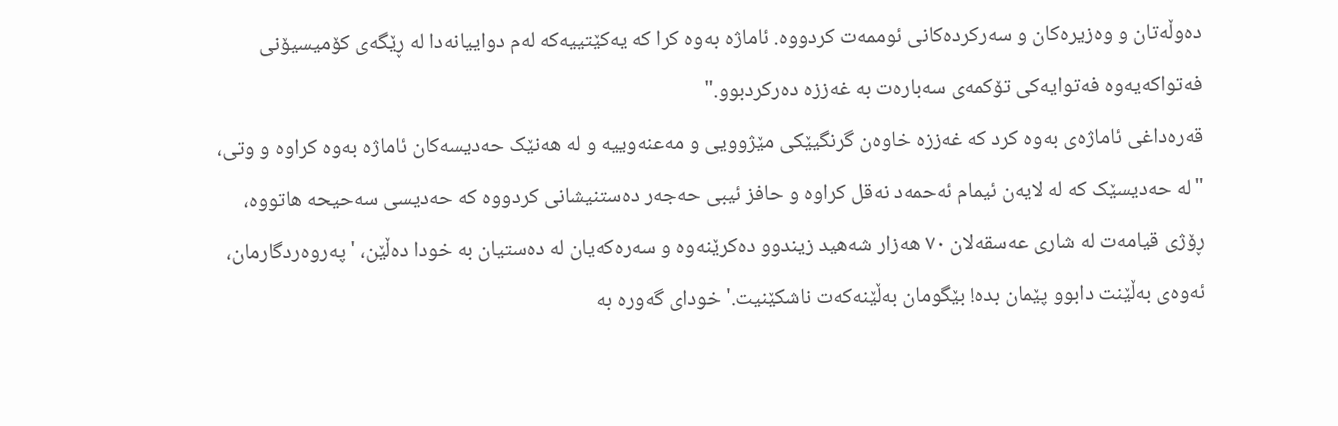دەوڵەتان و وەزیرەکان و سەرکردەکانی ئوممەت کردووە. ئاماژە بەوە کرا کە یەکێتییەکە لەم دواییانەدا لە ڕێگەی کۆمیسیۆنی فەتواکەیەوە فەتوایەکی تۆکمەی سەبارەت بە غەززە دەرکردبوو."
قەرەداغی ئاماژەی بەوە کرد کە غەززە خاوەن گرنگیێکی مێژوویی و مەعنەوییە و لە هەنێک حەدیسەکان ئاماژە بەوە کراوە و وتی، "لە حەدیسێک کە لە لایەن ئیمام ئەحمەد نەقل کراوە و حافز ئیبی حەجەر دەستنیشانی کردووە کە حەدیسی سەحیحە هاتووە، ڕۆژی قیامەت لە شاری عەسقەلان ٧٠ هەزار شەهید زیندوو دەکرێنەوە و سەرەکەیان لە دەستیان بە خودا دەڵێن، 'پەروەردگارمان، ئەوەی بەڵێنت دابوو پێمان بدە! بێگومان بەڵێنەکەت ناشکێنیت.' خودای گەورە بە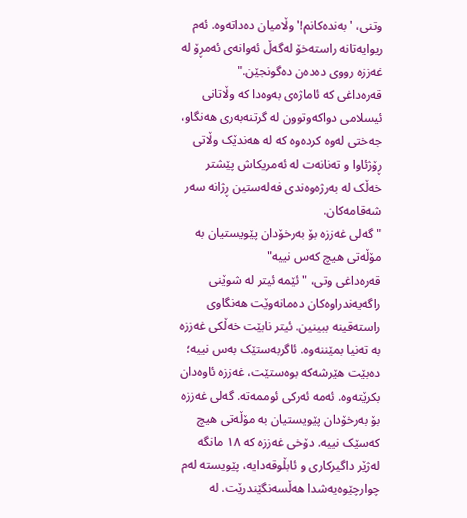وتنی، 'بەندەکانم!' وڵامیان دەداتەوە. ئەم ریوایەتانە راستەخۆ لەگەڵ ئەوانەی ئەمڕۆ لە غەززە رووی دەدەن دەگونجێن."
قەرەداغی کە ئاماژەی بەوەدا کە وڵاتانی ئیسلامی دواکەوتوون لە گرتنەبەری هەنگاو، جەختی لەوە کردەوە کە لە هەندێک وڵاتی ڕۆژئاوا و تەنانەت لە ئەمریکاش پێشتر خەڵک لە بەرژەوەندی فەلەستین ڕژانە سەر شەقامەکان.
"گەلی غەززە بۆ بەرخۆدان پێویستیان بە مۆڵەتی هیچ کەس نییە"
قەرەداغی وتی، "ئێمە ئیتر لە شوێنی راگەیەندراوەکان دەمانەوێت هەنگاوی راستەقینە ببینین. ئیتر نابێت خەڵکی غەززە بە تەنیا بمێننەوە. ئاگربەستێک بەس نییە؛ دەبێت هێرشەکە بوەستێت، غەززە ئاوەدان بکرێتەوە. ئەمە ئەرکی ئوممەتە. گەلی غەززە بۆ بەرخۆدان پێویستیان بە مۆڵەتی هیچ کەسێک نییە. دۆخی غەززە کە ١٨ مانگە لەژێر داگیرکاری و ئابڵوقەدایە، پێویستە لەم چوارچێوەیەشدا هەڵسەنگێندرێت. لە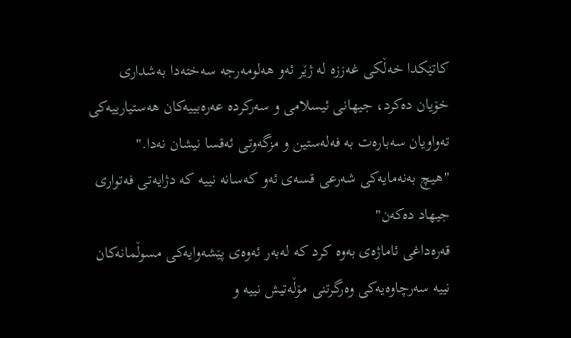کاتێکدا خەڵکی غەززە لە ژێر ئەو هەلومەرجە سەختەدا بەشداری خۆیان دەکرد، جیهانی ئیسلامی و سەرکردە عەرەبییەکان هەستیارییەکی تەواویان سەبارەت بە فەلەستین و مزگەوتی ئەقسا نیشان نەدا."
"هیچ بەنەمایەکی شەرعی قسەی ئەو کەسانە نییە کە دژایەتی فەتواری جیهاد دەکەن"
قەرەداغی ئاماژەی بەوە کرد کە لەبەر ئەوەی پێشەوایەکی مسوڵمانەکان نییە سەرچاوەیەکی وەرگرتنی مۆڵەتیش نییە و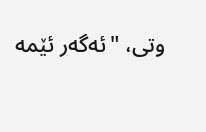وتی، "ئەگەر ئێمە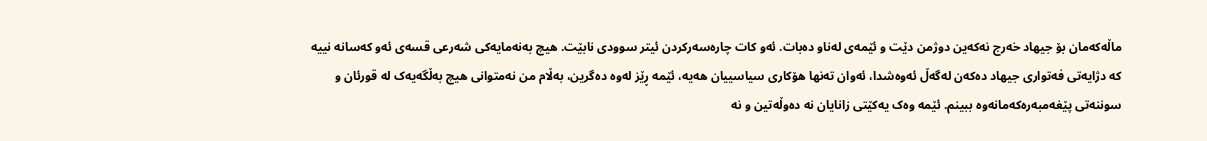ماڵەکەمان بۆ جیهاد خەرج نەکەین دوژمن دێت و ئێمەی لەناو دەبات. ئەو کات چارەسەرکردن ئیتر سوودی نابێت. هیچ بەنەمایەکی شەرعی قسەی ئەو کەسانە نییە کە دژایەتی فەتواری جیهاد دەکەن لەگەڵ ئەوەشدا، ئەوان تەنها هۆکاری سیاسییان هەیە، ئێمە ڕێز لەوە دەگرین، بەڵام من نەمتوانی هیچ بەڵگەیەک لە قورئان و سوننەتی پێغەمبەرەکەمانەوە ببینم. ئێمە وەک یەکێتی زانایان نە دەوڵەتین و نە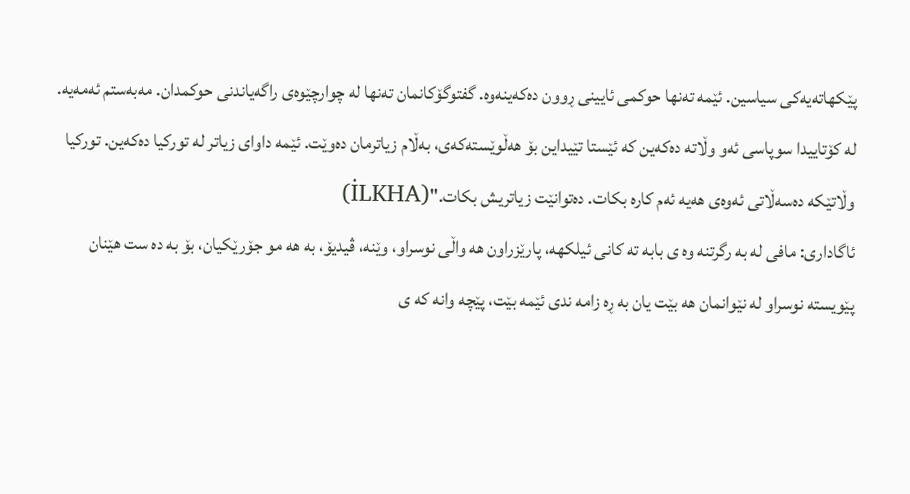پێکهاتەیەکی سیاسین. ئێمە تەنها حوکمی ئایینی ڕوون دەکەینەوە. گفتوگۆکانمان تەنها لە چوارچێوەی راگەیاندنی حوکمدان. مەبەستم ئەمەیە. لە کۆتاییدا سوپاسی ئەو وڵاتە دەکەین کە ئێستا تێیداین بۆ هەڵوێستەکەی، بەڵام زیاترمان دەوێت. ئێمە داوای زیاتر لە تورکیا دەکەین. تورکیا وڵاتێکە دەسەڵاتی ئەوەی هەیە ئەم کارە بکات. دەتوانێت زیاتریش بکات."(İLKHA)
ئاگاداری: مافی له به رگرتنه وه ی بابه ته كانی ئیلكھه، پارێزراون ھه واڵی نوسراو، وێنه، ڤیدیۆ، به ھه مو جۆرێكیان، بۆ به ده ست ھێنان پێویسته نوسراو له نێوانمان ھه بێت یان به ڕه زامه ندی ئێمه بێت، پێچه وانه كه ی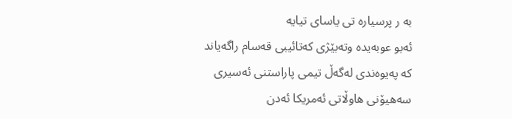به ر پرسیاره تی یاسای تیایه
ئەبو عوبەیدە وتەبێژی کەتائیبی قەسام راگەیاند کە پەیوەندی لەگەڵ تیمی پاراستنی ئەسیری سەهیۆنی هاوڵاتی ئەمریکا ئەدن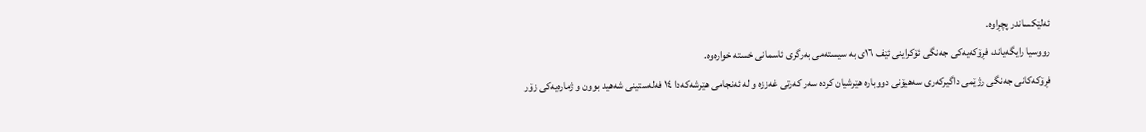ئەلێکساندر پچڕاوە.
رووسیا رایگەیاند، فڕۆکەیەکی جەنگی ئۆکراینی ئێف ١٦ی بە سیستەمی بەرگری ئاسمانی خستە خوارەوە.
فڕۆکەکانی جەنگی رژێمی داگیرکەری سەهیۆنی دووبارە هێرشیان کردە سەر کەرتی غەززە و لە ئەنجامی هێرشەکەدا ١٤ فەلەستینی شەهید بوون و ژمارەیەکی زۆر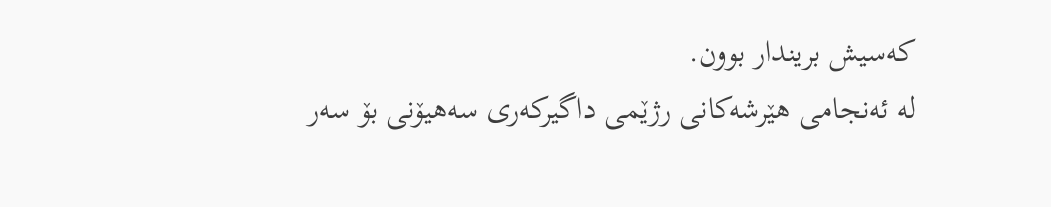کەسیش بریندار بوون.
لە ئەنجامی هێرشەکانی رژێمی داگیرکەری سەهیۆنی بۆ سەر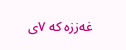غەززە کە ٧ی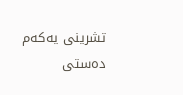تشرینی یەکەم دەستی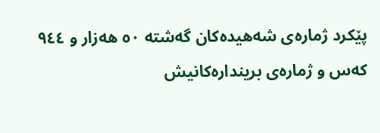پێکرد ژمارەی شەهیدەکان گەشتە ٥٠ هەزار و ٩٤٤ کەس و ژمارەی بریندارەکانیش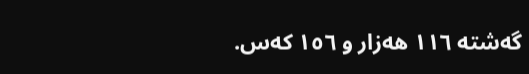گەشتە ١١٦ هەزار و ١٥٦ کەس.